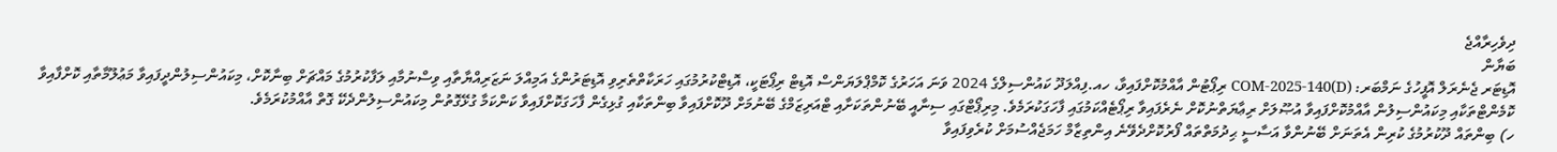ދިވެހިރާއްޖެ
ބަޔާން
އޮޑިޓަރ ޖެނެރަލް އޮފީހުގެ ނަމްބަރ: COM-2025-140(D) ރިޕޯޓުން އާއްމުކޮށްފައިވާ، ހއ.ފިއްލަދޫ ކައުންސިލްގެ 2024 ވަނަ އަހަރުގެ ކޮމްޕްލަޔަންސް އޮޑިޓް ރިޕޯޓަކީ، އޮޑިޓްކުރުމުގައި ހަރަކާތްތެރިވި އޮޑިޓަރުންގެ އަމިއްލަ ނަޒަރިއްޔާތާއި ވިސްނުމާއި ލަފާކުރުމުގެ މައްޗަށް ބިނާކޮށް، މިކައުންސިލުންދީފައިވާ މަޢުލޫމާތާއި ކޮށްފާއިވާ ކޮމެންޓްތަކާއި މިކައުންސިލުން އާއްމުކޮށްފައިވާ އުޞޫލަށް ރިޢާޔަތްނުކޮށް ނެރެފައިވާ ރިޕޯޓެއްކަމުގައި ފާހަގަކުރަމެވެ. މިރިޕޯޓްގައި ސިނާއީ ބޭނުންތަކަށާއި ޓްއަރިޒަމްގެ ބޭނުމަށް ދޫކޮށްފައިވާ ބިންތަކާއި ގުޅިގެން ފާހަގަކޮށްފައިވާ ކަންކަމާ ގުޅޭގޮތުން މިކައުންސިލުންދެކޭ ގޮތް އާއްމުކުރަމެވެ.
ހ) ބިންތައް ދޫކުރުމުގެ ކުރިން އެތަނަށް ބޭނުންވާ އަސާސީ ޙިދުމަތްތައް ފޯރުކޮށްދެވޭނެ އިންތިޒާމް ހަމަޖެއްސުމަށް ކުރެވިފައިވާ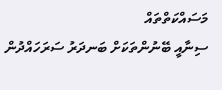މަސައްކަތްތައް
ސިނާއީ ބޭނުންތަކަށް ބަނދަރު ސަރަހައްދުން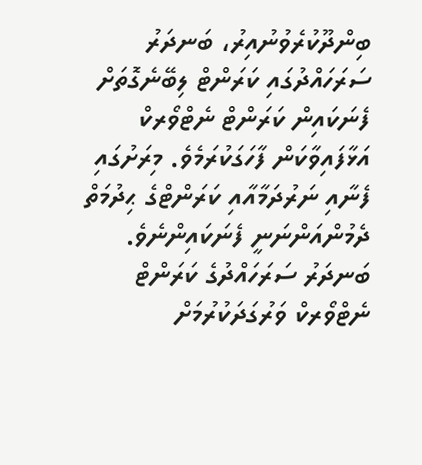ބިންދޫކުރެވުނުއިރު، ބަނދަރު ސަރަހައްދުގައި ކަރަންޓް ލިބޭނެގޮތަށް ފެނަކައިން ކަރަންޓް ނެޓްވޯރކް އަޅާފައިވާކަން ފާހަގަކުރަމެވެ. މިރަށުގައި ފެނާއި ނަރުދަމާއާއި ކަރަންޓްގެ ޙިދުމަތް ދެމުންއަންނަނީ ފެނަކައިންނެވެ. ބަނދަރު ސަރަހައްދުގެ ކަރަންޓް ނެޓްވޯރކް ވަރުގަދަކުރުމަށް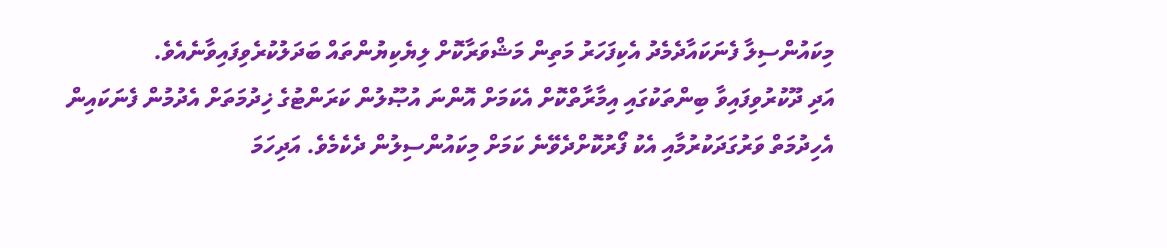މިކައުންސިލާ ފެނަކައާދެމެދު އެކިފަހަރު މަތިން މަޝްވަރާކޮށް ލިޔެކިޔުންތައް ބަދަލުކުރެވިފައިވާނެއެވެ.
އަދި ދޫކުރުވިފައިވާ ބިންތަކުގައި އިމާރާތްކޮށް އެކަމަށް އޮންނަ އުޞޫލުން ކަރަންޓުގެ ޚިދުމަތަށް އެދުމުން ފެނަކައިން އެހިދުމަތް ވަރުގަދަކުރުމާއި އެކު ފޯރުކޮށްދެވޭނެ ކަމަށް މިކައުންސިލުން ދެކެމެވެ. އަދިހަމަ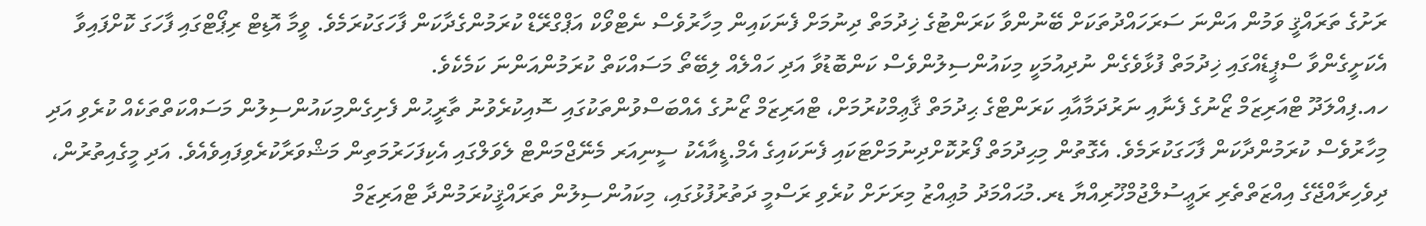ރަށުގެ ތަރައްޤީ ވަމުން އަންނަ ސަރަހައްދުތަކަށް ބޭނުންވާ ކަރަންޓުގެ ޚިދުމަތް ދިނުމަށް ފެނަކައިން މިހާރުވެސް ނެޓްވޯކް އަޕްގްރޭޑް ކުރަމުންގެދާކަން ފާހަގަކުރަމެވެ. ވީމާ އޮޑިޓް ރިޕޯޓްގައި ފާހަގަ ކޮށްފައިވާ އެކަށީގެންވާ ސްޕީޑެއްގައި ޚިދުމަތް ފުޅާވެގެން ނުދިއުމަކީ މިކައުންސިލުންވެސް ކަންބޮޑުވާ އަދި ހައްލެއް ލިބޭތޯ މަސައްކަތް ކުރަމުންއަންނަ ކަމެކެވެ.
ހއ.ފިއްލަދޫ ޓްއަރިޒަމް ޒޯނުގެ ފެނާއި ނަރުދަމާއާއި ކަރަންޓްގެ ޙިދުމަތް ޤާޢިމްކުރުމަށް، ޓްއަރިޒަމް ޒޯނުގެ އެއްބަސްވުންތަކުގައި ސޮއިކުރެވުނު ތާރީޙުން ފެށިގެންމިކައުންސިލުން މަސައްކަތްތަކެއް ކުރެވި އަދި މިހާރުވެސް ކުރަމުންދާކަން ފާހަގަކުރަމެވެ. އެގޮތުން މިޙިދުމަތް ފޯރުކޮށްދިނުމަށްޓަކައި ފެނަކައިގެ އެމް.ޑީއާއެކު ސީނިއަރ މެނޭޖްމަންޓް ލެވަލްގައި އެކިފަހަރުމަތިން މަޝްވަރާކުރެވިފައިވެއެވެ. އަދި މީގެއިތުރުން، ދިވެހިރާއްޖޭގެ އިއްޒަތްތެރި ރަޢީސުލްޖުމްޚޫރިއްޔާ ޑރ.މުޙައްމަދު މުޢިއްޒު މިރަށަށް ކުރެވި ރަސްމީ ދަތުރުފުޅުގައި، މިކައުންސިލުން ތަރައްޤީކުރަމުންދާ ޓްއަރިޒަމް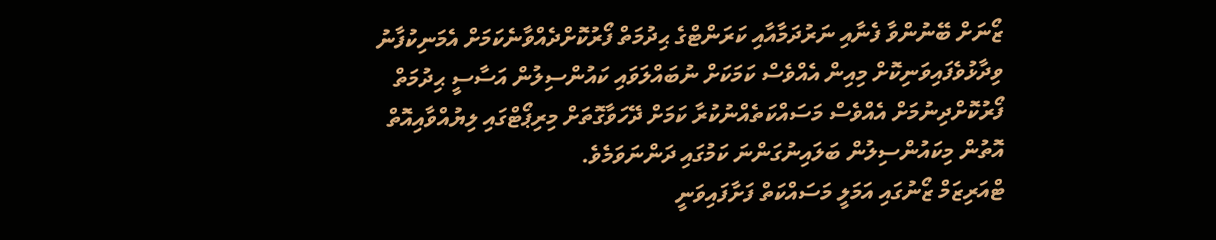ޒޯނަށް ބޭނުންވާ ފެނާއި ނަރުދަމާއާއި ކަރަންޓްގެ ޙިދުމަތް ފޯރުކޮށްދެއްވާނެކަމަށް އެމަނިކުފާނު ވިދާޅުވެފައިވަނިކޮށް މިއިން އެއްވެސް ކަމަކަށް ނުބައްލަވައި ކައުންސިލުން އަސާސީ ޙިދުމަތް ފޯރުކޮށްދިނުމަށް އެއްވެސް މަސައްކަތެއްނުކުރާ ކަމަށް ދޭހަވާގޮތަށް މިރިޕޯޓްގައި ލިޔުއްވާއިއޮތް އޮތުން މިކައުންސިލުން ބަލައިނުގަންނަ ކަމުގައި ދަންނަވަމެވެ.
ޓްއަރިޒަމް ޒޯނުގައި އަމަލީ މަސައްކަތް ފަށާފައިވަނީ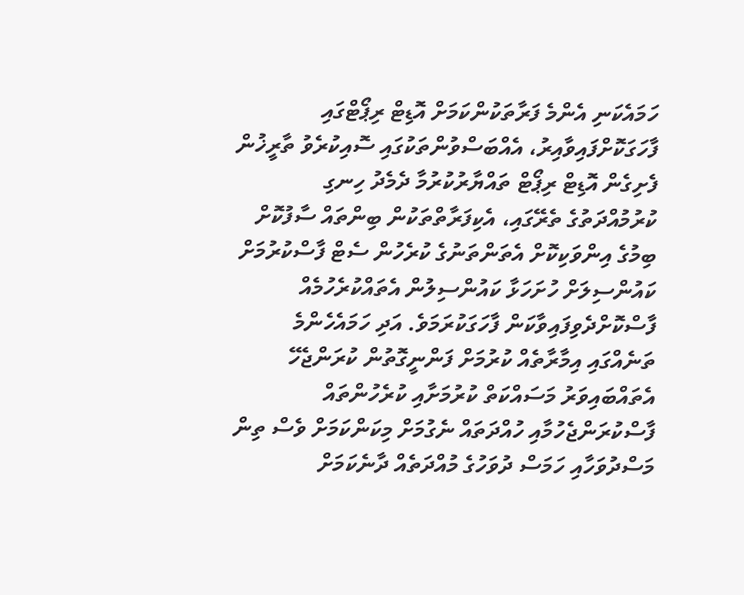ހަމައެކަނި އެންމެ ފަރާތަކުންކަމަށް އޮޑިޓް ރިޕޯޓްގައި ފާހަގަކޮށްފައިވާއިރު، އެއްބަސްވުންތަކުގައި ސޮއިކުރެވު ތާރީޚުން ފެށިގެން އޮޑިޓް ރިޕޯޓް ތައްޔާރުކުރުމާ ދެމެދު ހިނގި ކުރުމުއްދަތުގެ ތެރޭގައި، އެކިފަރާތްތަކުން ބިންތައް ސާފުކޮށް ބިމުގެ އިންވަކިކޮށް އެތަންތަނުގެ ކުރެހުން ސެޓް ފާސްކުރުމަށް ކައުންސިލަށް ހުށަހަޅާ ކައުންސިލުން އެތައްކުރެހުމެއް ފާސްކޮށްދެވިފައިވާކަން ފާހަގަކުރަމަވެ. އަދި ހަމައެހެންމެ ތަނެއްގައި އިމާރާތެއް ކުރުމަށް ފަންނީގޮތުން ކުރަންޖެހޭ އެތައްބައިވަރު މަސައްކަތް ކުރުމަށާއި ކުރެހުންތައް ފާސްކުރަންޖެހުމާއި ހުއްދަތައް ނެގުމަށް މިކަންކަމަށް ވެސް ތިން މަސްދުވަހާއި ހަމަސް ދުވަހުގެ މުއްދަތެއް ދާނެކަމަށް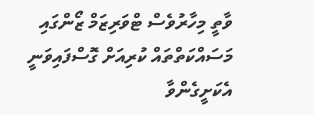ވާތީ މިހާރުވެސް ޓްވަރިޒަމް ޒޯންގައި މަސައްކަތްތައް ކުރިއަށް ގޮސްފައިވަނީ އެކަށީގެންވާ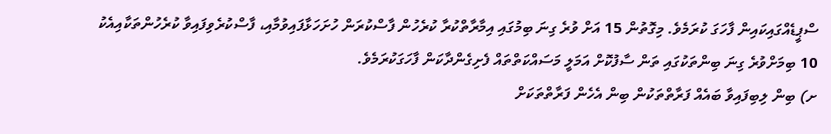ސްޕީޑެއްގައިކައިން ފާހަގަ ކުރަމެވެ. މިގޮތުން 15 އަށް ވުރެ ގިނަ ބިމުގައި އިމާރާތްކުރާ ކުރެހުން ފާސްކުރަން ހުށަހަޅާފައިވުމާއި، ފާސްކުރެވިފައިވާ ކުރެހުންތަކާއިއެކު 10 ބިމަށްވުރެ ގިނަ ބިންތަކުގައި ތަން ސާފުކޮށް އަމަލީ މަސައްކަތްތައް ފެށިގެންދާކަން ފާހަގަކުރަމެވެ.
ށ) ބިން ލިބިފައިވާ ބައެއް ފަރާތްތަކުން ބިން އެހެން ފަރާތްތަކަށް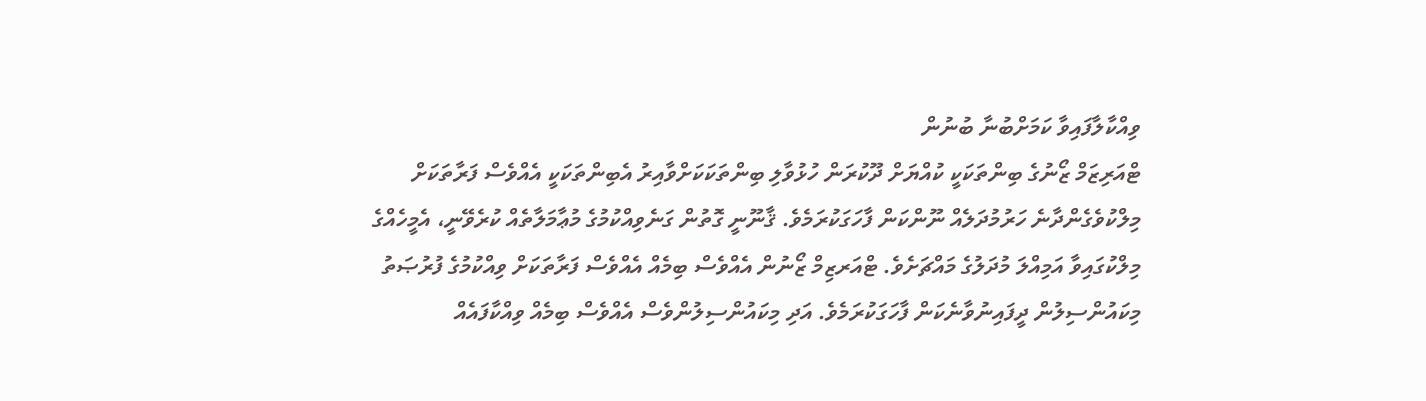ވިއްކާލާފައިވާ ކަމަށްބުނާ ބުނުން
ޓްއަރިޒަމް ޒޯނުގެ ބިންތަކަކީ ކުއްޔަށް ދޫކުރަން ހުޅުވާލި ބިންތަކަކަށްވާއިރު އެބިންތަކަކީ އެއްވެސް ފަރާތަކަށް މިލްކުވެގެންދާނެ ހަރުމުދަލެއް ނޫންކަން ފާހަގަކުރަމެވެ. ޤާނޫނީ ގޮތުން ގަނެވިއްކުމުގެ މުޢާމަލާތެއް ކުރެވޭނީ، އެމީހެއްގެ މިލްކުގައިވާ އަމިއްލަ މުދަލުގެ މައްޗަށެވެ. ޓްއަރޒިމް ޒޯނުން އެއްވެސް ބިމެއް އެއްވެސް ފަރާތަކަށް ވިއްކުމުގެ ފުރުޞަތު މިކައުންސިލުން ދީފައިނުވާނެކަން ފާހަގަކުރަމެވެ. އަދި މިކައުންސިލުންވެސް އެއްވެސް ބިމެއް ވިއްކާފައެއް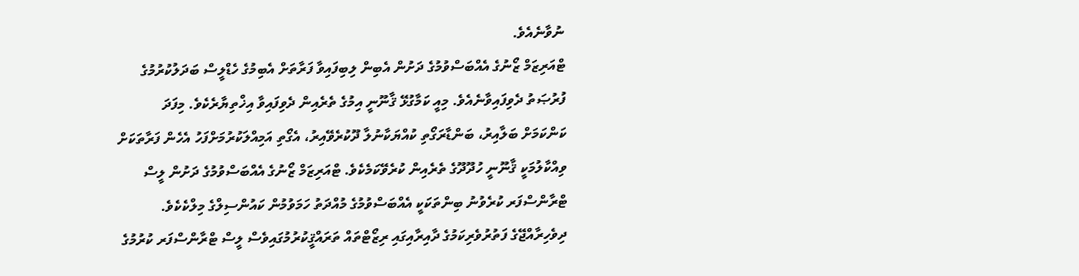ނުވާނެއެވެ.
ޓްއަރިޒަމް ޒޯނުގެ އެއްބަސްވުމުގެ ދަށުން އެބިން ލިބިފައިވާ ފަރާތަށް އެބިމުގެ ހެޑްލީސް ބަދަލުކުރުމުގެ ފުރުޞަތު ދެވިފައިވާނެއެވެ. މިއީ ކަމާގުޅޭ ޤާނޫނީ އިމުގެ ތެރެއިން ދެވިފައިވާ އިޚްތިޔާރެކެވެ. މިފަދަ ކަންކަމަށް ބަލާއިރު، ބަންޑާރަގޯތި ކުއްޔަކާނުލާ ދޫކުރެވޭއިރު، އެގޯތި އަމިއްލަކުރުމަށްފަހު އެހެން ފަރާތަކަށް ވިއްކާލުމަކީ ޤާނޫނީ ހުދޫދޫގެ ތެރެއިން ކުރެވޭކަމެކެވެ. ޓްއަރިޒަމް ޒޯނުގެ އެއްބަސްވުމުގެ ދަށުން ލީސް ޓްރާންސްފަރ ކުރެވުނު ބިންތަކަކީ އެއްބަސްވުމުގެ މުއްދަތު ހަމަވުމުން ކައުންސިލްގެ މިލްކެކެވެ. ދިވެހިރާއްޖޭގެ ފަތުރުވެރިކަމުގެ ދާއިރާއިގައި ރިޒޯޓްތައް ތަރައްޤީކުރުމުގައިވެސް ލީސް ޓްރާންސްފަރ ކުރުމުގެ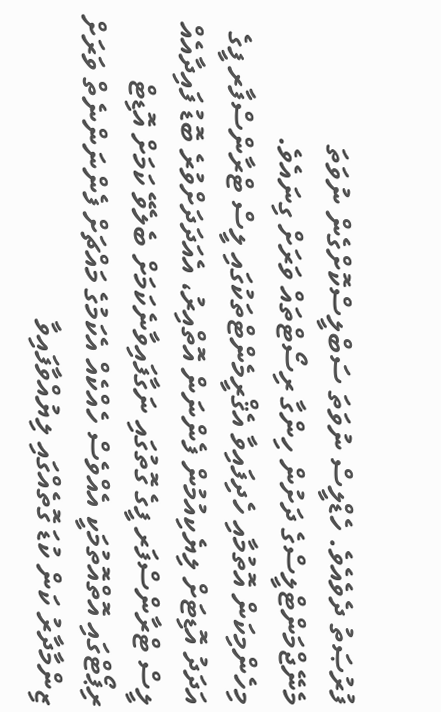ފުރުޞަތު ދެވެއެވެ. ހެޑްލީސް ނުވަތަ ސަބްލީސްކޮށްގެން ނުވަތަ މެނޭޖްމަންޓްލީސްގެ ދަށުން ހިންގާ ރިސޯޓްތައް ވަރަށް ގިނައެވެ.
މިހެންމިކަން އޮތުމާއި ހެދިފައިވާ އެޤްރީމެންޓްތަކުގައި ލީސް ޓްރާންސްފާރ ފީގެ އަދަދު އޮޑިޓަށް ލިޔެކިއުމުން ފެންނަން އޮތްއިރު، އެއަދަދަށްވުރެ ބޮޑު ފައިދާއެއް ލީސް ޓްރާންސްފަރ ފީގެ ގޮތުގައި ނަގާފައިވާނެކަމަށް ބެލެވޭ ކަމަށް އޮޑިޓް ރިޕޯޓްގައި އޮތްއޮތުމަކީ އެއްވެސް ހެއްކެއް އެކަމުގެ މައްޗަށް ފެންނަންނެތް ވަރަށް ޒިންމާދާރު ކަން ކުޑަ ގޮތެއްގައި ލިޔުއްވާފައިވާ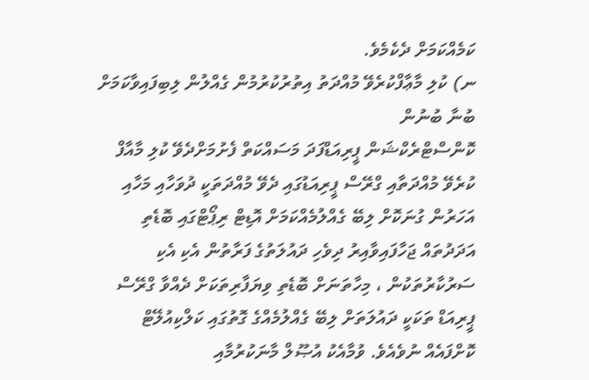ކަމެއްކަމަށް ދެކެމެވެ.
ނ) ކުލި މާޢާފްކުރެވޭ މުއްދަތު އިތުރުކުރުމުން ގެއްލުން ލިބިފައިވާކަމަށް ބުނާ ބުނުން
ކޮންސްޓްރެކްޝަން ޕީރިއަޑްފަދަ މަސައްކަތް ފެށުމަށްދެވޭ ކުލި މާއާފް ކުރެވޭ މުއްދަތާއި ގްރޭސް ޕީރިއަޑުގައި ދެވޭ މުއްދަތަކީ ދުވަހާއި މަހާއި އަހަރުން ގުނަކޮށް ލިބޭ ގެއްލުމެއްކަމަށް އޮޑިޓް ރިޕޯޓްގައި ބޮޑެތި އަދަދުތައް ޖަހާފައިވާއިރު ދިވެހި ދައުލަތުގެ ފަރާތުން އެކި އެކި ސަރުކާރުތަކުން ، މިހާތަނަށް ބޮޑެތި ވިޔަފާރިތަކަށް ދެއްވާ ގްރޭސް ޕީރިއަޑް ތަކަކީ ދައުލަތަށް ލިބޭ ގެއްލުމެއްގެ ގޮތުގައި ކަލްކިއުލޭޓް ކޮށްފައެއް ނުވެއެވެ. ވުމާއެކު އުޞޫލް މާނަކުރުމާއި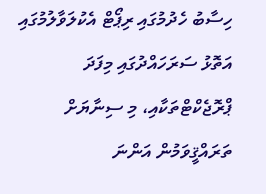ހިސާބު ހެދުމުގައި ރިޕޯޓް އެކުލަވާލުމުގައި އަތޮޅު ސަރަހައްދުގައި މިފަދަ ޕްރޮޖެކްޓްތަކާއި، މި ސިނާޔަށް ތަރައްޤީވަމުން އަންނަ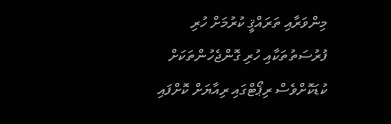މިންވަރާއި ތަރައްޤީ ކުރުމަށް ހުރި ފުރުސަތުތަކާއި ހުރި ގޮންޖެހުންތަކަށް ކުޑަކޮށްވެސް ރިޕޯޓްގައި ރިއާޔަށް ކޮށްފައި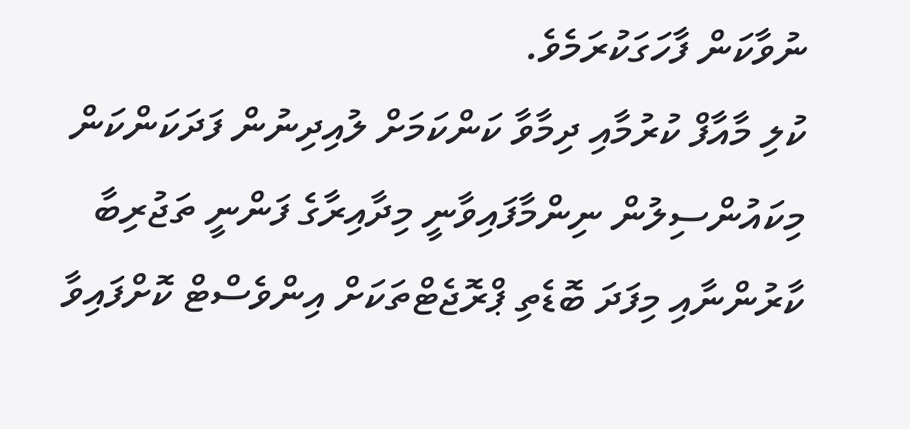ނުވާކަން ފާހަގަކުރަމެވެ.
ކުލި މާއާފް ކުރުމާއި ދިމާވާ ކަންކަމަށް ލުއިދިނުން ފަދަކަންކަން މިކައުންސިލުން ނިންމާފައިވާނީ މިދާއިރާގެ ފަންނީ ތަޖުރިބާ ކާރުންނާއި މިފަދަ ބޮޑެތި ޕްރޮޖެޓްތަކަށް އިންވެސްޓް ކޮށްފައިވާ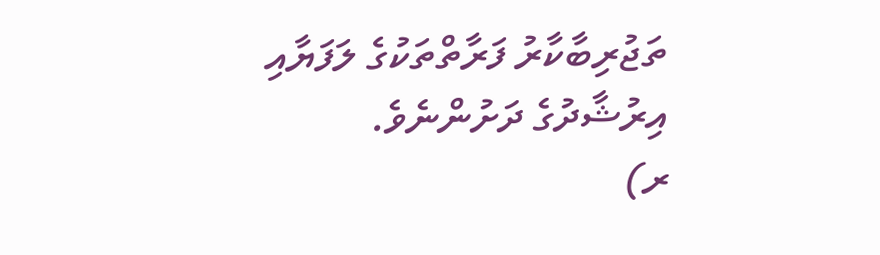ތަޖުރިބާކާރު ފަރާތްތަކުގެ ލަފަޔާއި އިރުޝާދުގެ ދަށުންނެވެ.
ރ)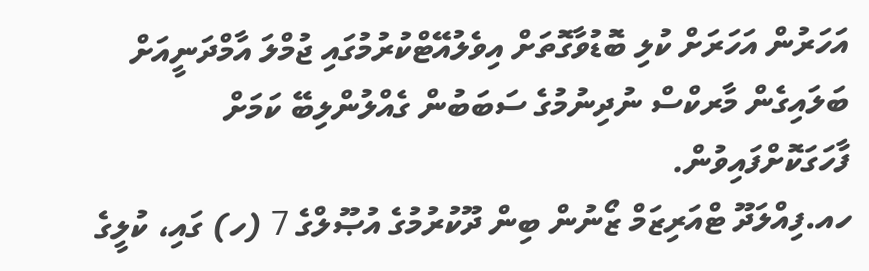އަހަރުން އަހަރަށް ކުލި ބޮޑުވާގޮތަށް އިވެލުއޭޓްކުރުމުގައި ޖުމްލަ އާމްދަނީއަށް ބަލައިގެން މާރކްސް ނުދިނުމުގެ ސަބަބުން ގެއްލުންލިބޭ ކަމަށް ފާހަގަކޮށްފައިވުން.
ހއ.ފިއްލަދޫ ޓްއަރިޒަމް ޒޯނުން ބިން ދޫކުރުމުގެ އުޞޫލްގެ 7 (ހ) ގައި، ކުލީގެ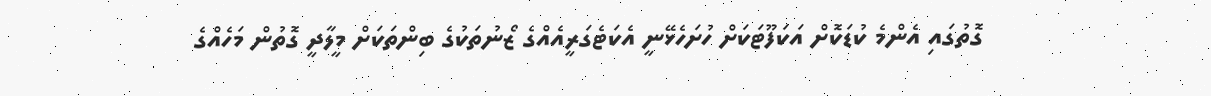ގޮތުގައި އެންމެ ކުޑަކޮށް އަކަފޫޓަކަށް ހުށަހެޅޭނީ އެކަޓެގަރީއެއްގެ ޒޯނުތަކުގެ ބިންތަކަށް މީލާދީ ގޮތުން މަހެއްގެ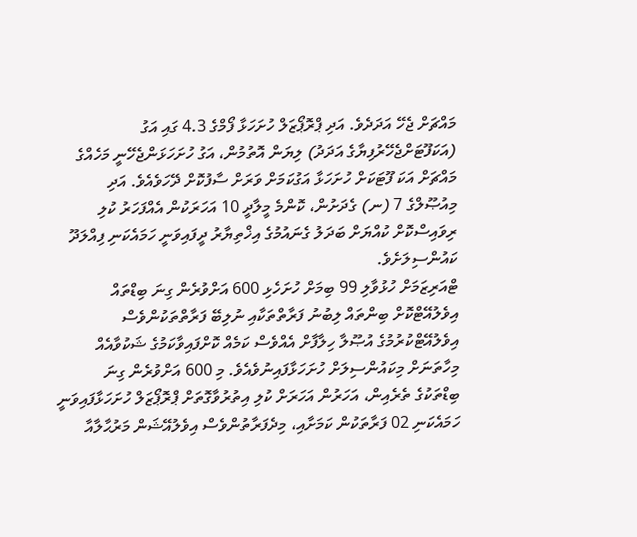މައްޗަށް ޖެހޭ އަދަދެވެ. އަދި ޕްރޮޕޯޒަލް ހުށަހަޅާ ފޯމްގެ 4.3 ގައި އަގު (އަކަފޫޓަށްޖެހޭރުފިޔާގެ އަދަދު) ލިޔަން އޮތުމުން، އަގު ހުށަހަޅަންޖެހޭނީ މަހެއްގެ މައްޗަށް އަކަ ފޫޓަކަށް ހުށަހަޅާ އަގުކަމަށް ވަރަށް ސާފުކޮށް ދޭހަވެއެވެ. އަދި މިއުޞޫލްގެ 7 (ނ) ގެދަށުން، ކޮންމެ މީލާދީ 10 އަހަރަކުން އެއްފަހަރު ކުލި ރިވައިސްކޮށް ކުއްޔަށް ބަދަލު ގެނައުމުގެ އިޚްތިޔާރު ދީފައިވަނީ ހަމައެކަނި ފިއްލަދޫ ކައުންސިލަށެވެ.
ޓްއަރިޒަމަށް ހުޅުވާލި 99 ބިމަށް ހުށަހެޅި 600 އަށްވުރެން ގިނަ ބިޑްތައް އިވެލުއޭޓްކޮށް ބިންތައް ލިބުނު ފަރާތްތަކާއި ނުލިބޭ ފަރާތްތަކުންވެސް އިވެލުއޭޓްކުރުމުގެ އުޞޫލާ ހިލާފާށް އެއްވެސް ކަމެއް ކޮށްފައިވާކަމުގެ ޝަކުވާއެއް މިހާތަނަށް މިކައުންސިލަށް ހުށަހަޅާފައިނުވެއެވެ. މި 600 އަށްވުރެން ގިނަ ބިޑްތަކުގެ ތެރެއިން، އަހަރުން އަހަރަށް ކުލި އިތުރުވާގޮތަށް ޕްރޮޕޯޒަލް ހުށަހަޅާފައިވަނީ ހަމައެކަނި 02 ފަރާތަކުން ކަމަށާއި، މިދެފަރާތުންވެސް އިވެލުއޭޝަން މަރުޙާލާއާ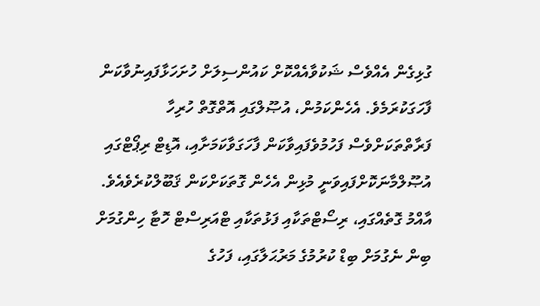ގުޅިގެން އެއްވެސް ޝަކުވާއެއްކޮށް ކައުންސިލަށް ހުށަހަޅާފައިނުވާކަން ފާހަގަކުރަމެވެ. އެހެންކަމުން، އުޞޫލްގައި އޮތްގޮތް ހުރިހާ ފަރާތްތަކަށްވެސް ފަހުމުވެފައިވާކަން ފާހަގަވާކަމަށާއި، އޮޑިޓް ރިޕޯޓްގައި އުޞޫލްމާނަކޮށްފައިވަނީ މުޅިން އެހެން ގޮތަކަށްކަން ޤަބޫލްކުރެވެއެވެ.
އާއްމު ގޮތެއްގައި، ރިސޯޓްތަކާއި ފަޅުތަކާއި ޓްއަރިސްޓް ހޮޓާ ހިންގުމަށް ބިން ނެގުމަށް ބިޑް ކުރުމުގެ މަރުޙަލާގައި، ފަހުގެ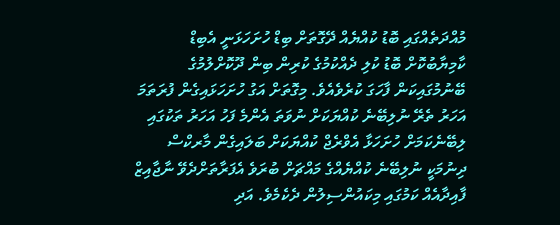މުއްދަތެއްގައި ބޮޑު ކުއްޔެއް ދޭގޮތަށް ބިޑް ހުށަހަޅަނީ އެބިޑް ކާމިޔާބުކޮށް ބޮޑު ކުލި ދެއްކުމުގެ ކުރިން ބިން ދޫކޮށްލުމުގެ ބޭނުމުގައިކަން ފާހަގަ ކުރެވެއެވެ. މިގޮތަށް އަގު ހުށަހަޅައިގެން ފުރަތަމަ އަހަރު ތެރޭ ނުލިބޭނެ ކުއްޔަކަށް ނުވަތަ އެންމެ ފަހު އަހަރު ތަކުގައި ލިބޭނެކަމަށް ހުށަހަޅާ އެވްރެޖް ކުއްޔަކަށް ބަލައިގެން މާރކްސް ދިނުމަކީ ނުލިބޭނެ ކުއްޔެއްގެ މައްޗަށް ބުރަވެ އެފަރާތަށްދެވޭ ނާޖާއިޒް ފާއިދާއެއް ކަމުގައި މިކައުންސިލުން ދެކެމެވެ. އަދި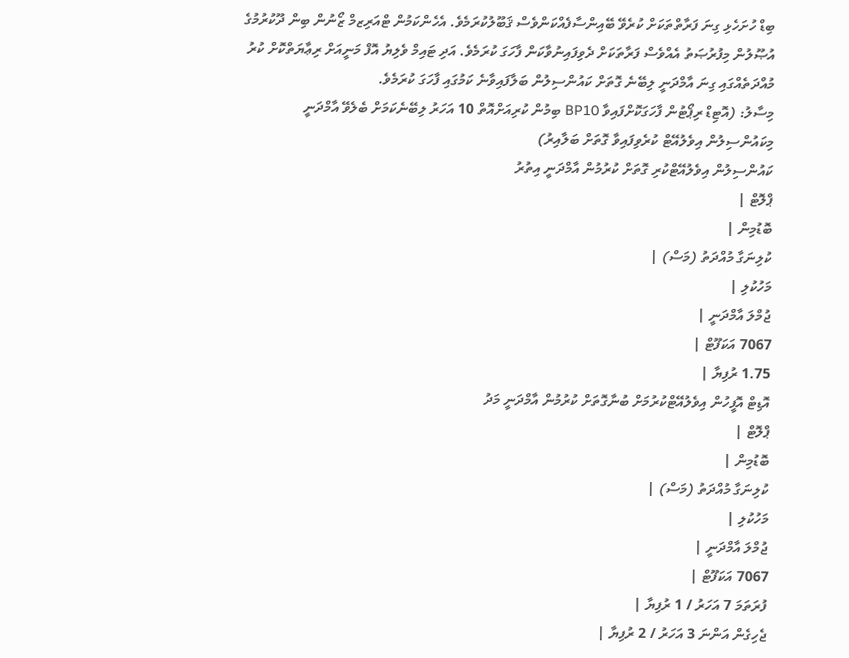ބިޑް ހުށަހެޅި ގިނަ ފަރާތްތަކަށް ކުރެވޭ ބޭއިންސާފެއްކަންވެސް ޤަބޫލުކުރަމެވެ. އެހެންކަމުން ޓްއަރިޒމް ޒޯނުން ބިން ދޫކުރުމުގެ އުޞޫލުން މިފުރުޞަތު އެއްވެސް ފަރާތަކަށް ދެވިފައިނުވާކަން ފާހަގަ ކުރަމެވެ. އަދި ޓައިމް ވެލިޔު އޮފް މަނީއަށް ރިޢާޔަތްކޮށް ކުރު މުއްދަތެއްގައި ގިނަ އާމްދަނީ ލިބޭނެ ގޮތަށް ކައުންސިލުން ބަލާފައިވާނެ ކަމުގައި ފާހަގަ ކުރަމެވެ.
މިސާލު: (އޮޓިޑް ރިޕޯޓުން ފާހަގަކޮށްފައިވާ BP10 ބިމުން ކުރިއަށްއޮތް 10 އަހަރު ލިބޭނެކަމަށް ބެލެވޭ އާމްދަނީ މިކައުންސިލުން އިވެލުއޭޓް ކުރެވިފައިވާ ގޮތަށް ބަލާއިރު)
ކައުންސިލުން އިވެލުއޭޓްކުރި ގޮތަށް ކުރުމުން އާމްދަނީ އިތުރު
ޕްލޮޓް |
ބޮޑުމިން |
ކުލިނަގާ މުއްދަތު (މަސް) |
މަހުކުލި |
ޖުމްލަ އާމްދަނީ |
7067 އަކަފޫޓް |
1.75 ރުފިޔާ |
އޮޑިޓް އޮފީހުން އިވެލުއޭޓްކުރުމަށް ބުނާގޮތަށް ކުރުމުން އާމްދަނީ މަދު
ޕްލޮޓް |
ބޮޑުމިން |
ކުލިނަގާ މުއްދަތު (މަސް) |
މަހުކުލި |
ޖުމްލަ އާމްދަނީ |
7067 އަކަފޫޓް |
ފުރަތަމަ 7 އަހަރު / 1 ރުފިޔާ |
ޖެހިގެން އަންނަ 3 އަހަރު / 2 ރުފިޔާ |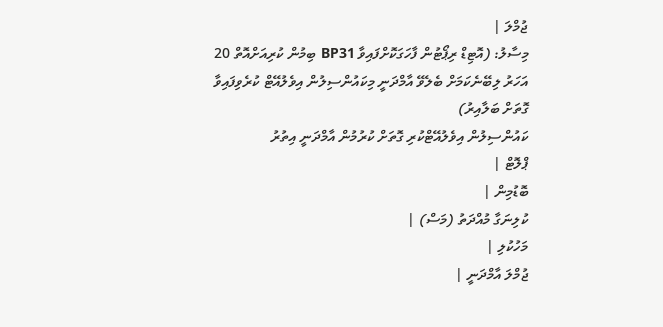ޖުމްލަ |
މިސާލު: (އޮޓިޑް ރިޕޯޓުން ފާހަގަކޮށްފައިވާ BP31 ބިމުން ކުރިއަށްއޮތް 20 އަހަރު ލިބޭނެކަމަށް ބެލެވޭ އާމްދަނީ މިކައުންސިލުން އިވެލުއޭޓް ކުރެވިފައިވާ ގޮތަށް ބަލާއިރު)
ކައުންސިލުން އިވެލުއޭޓްކުރި ގޮތަށް ކުރުމުން އާމްދަނީ އިތުރު
ޕްލޮޓް |
ބޮޑުމިން |
ކުލިނަގާ މުއްދަތު (މަސް) |
މަހުކުލި |
ޖުމްލަ އާމްދަނީ |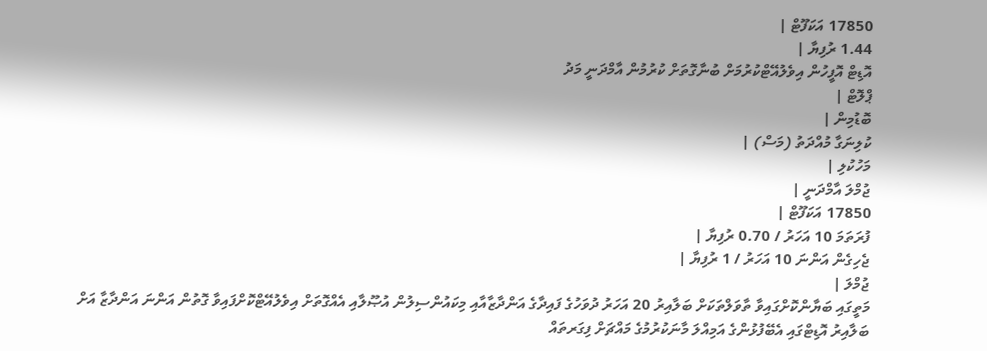17850 އަކަފޫޓް |
1.44 ރުފިޔާ |
އޮޑިޓް އޮފީހުން އިވެލުއޭޓްކުރުމަށް ބުނާގޮތަށް ކުރުމުން އާމްދަނީ މަދު
ޕްލޮޓް |
ބޮޑުމިން |
ކުލިނަގާ މުއްދަތު (މަސް) |
މަހުކުލި |
ޖުމްލަ އާމްދަނީ |
17850 އަކަފޫޓް |
ފުރަތަމަ 10 އަހަރު / 0.70 ރުފިޔާ |
ޖެހިގެން އަންނަ 10 އަހަރު / 1 ރުފިޔާ |
ޖުމްލަ |
މަތީގައި ބަޔާންކޮށްގައިވާ ތާވަލްތަކަށް ބަލާއިރު 20 އަހަރު ދުވަހުގެ ފައިދާގެ އަންދާޒާއާއި މިކައުންސިލުން އުޞޫލާއި އެއްގޮތަށް އިވެލުއޭޓްކޮށްފައިވާ ގޮތުން އަންނަ އަންދާޒާ އަށް ބަލާއިރު އޮޑިޓްގައި އެބޭފުޅުންގެ އަމިއްލަ މާނަކުރުމުގެ މައްޗަށް ފިގަރތައް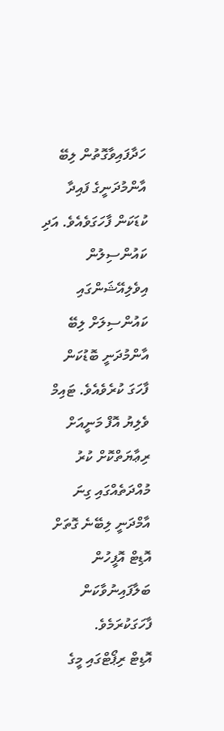ހަދާފައިވާގޮތުން ލިބޭ އާންމުދަނީގެ ފައިދާ ކުޑަކަން ފާހަގަވެއެވެ. އަދި ކައުންސިލުން އިވެލިއޭޝަންގައި ކައުންސިލަށް ލިބޭ އާންމުދަނީ ބޮޑުކަން ފާހަގަ ކުރެވެއެވެ. ޓައިމް ވެލިޔު އޮފް މަނީއަށް ރިޢާޔަތްކޮށް ކުރު މުއްދަތެއްގައި ގިނަ އާމްދަނީ ލިބޭނެ ގޮތަށް އޮޑިޓް އޮފީހުން ބަލާފައިނުވާކަން ފާހަގަކުރަމެވެ.
އޮޑިޓް ރިޕޯޓްގައި މީގެ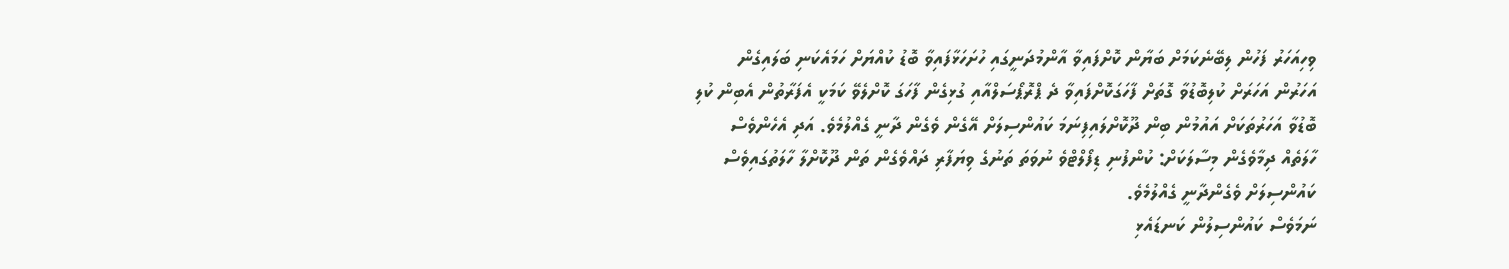ވިހިއަހަރު ފަހުން ލިބޭނެކަމަށް ބަޔާން ކޮށްފައިވާ އާންމުދަނީގައި ހުށަހަޅާފައިވާ ބޮޑު ކުއްޔަށް ހަމައެކަނި ބަލައިގެން އަހަރުން އަހަރަށް ކުލިބޮޑުވާ ގޮތަށް ފާހަގަކޮށްފައިވާ ދެ ޕްރޮޕޯސަލްއާއި ގުޅިގެން ފާހަގަ ކޮށްލެވޭ ކަމަކީ އެފަރާތުން އެބިން ކުލި ބޮޑުވާ އަހަރުތަކަށް އައުމުން ބިން ދޫކޮށްލައިފިނަމަ ކައުންސިލަށް އޭގެން ވެގެން ދާނީ ގެއްލުމެވެ. އަދި އެހެންވެސް ހާލަތެއް ދިމާވެގެން މިސާލަކަށް: ކުންފުނި ޑިފޯލްޓްވެ ނުވަތަ ތަނުގެ ވިޔަފާރި ދައްވެގެން ތަން ދޫކޮށްލާ ހާލަތުގައިވެސް ކައުންސިލަށް ވެގެންދާނީ ގެއްލުމެވެ.
ނަމަވެސް ކައުންސިލުން ކަނޑައެޅި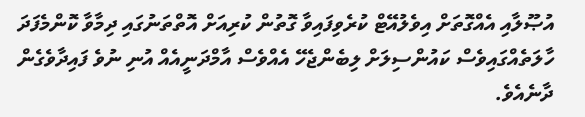އުޞޫލާއި އެއްގޮތަށް އިވެލުއޭޓް ކުރެވިފައިވާ ގޮތުން ކުރިއަށް އޮތްތަނުގައި ދިމާވާ ކޮންމެފަދަ ހާލަތެއްގައިވެސް ކައުންސިލަށް ލިބެންޖެހޭ އެއްވެސް އާމްދަނީއެއް އުނި ނުވެ ފައިދާވެގެން ދާނެއެވެ.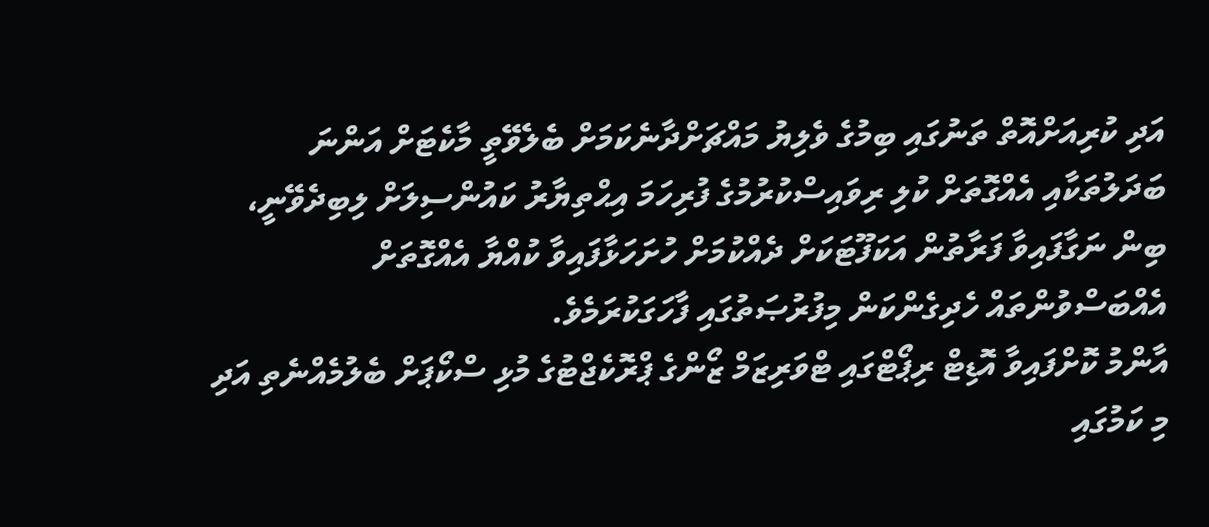އަދި ކުރިއަށްއޮތް ތަނުގައި ބިމުގެ ވެލިޔު މައްޗަށްދާނެކަމަށް ބެލެވޭތީ މާކެޓަށް އަންނަ ބަދަލުތަކާއި އެއްގޮތަށް ކުލި ރިވައިސްކުރުމުގެ ފުރިހަމަ އިޙްތިޔާރު ކައުންސިލަށް ލިބިދެވޭނީ، ބިން ނަގާފައިވާ ފަރާތުން އަކަފޫޓަކަށް ދެއްކުމަށް ހުށަހަޅާފައިވާ ކުއްޔާ އެއްގޮތަށް އެއްބަސްވުންތައް ހެދިގެންކަން މިފުރުޞަތުގައި ފާހަގަކުރަމެވެ.
އާންމު ކޮށްފައިވާ އޮޑިޓް ރިޕޯޓްގައި ޓްވަރިޒަމް ޒޯންގެ ޕްރޮކެޖްޓުގެ މުޅި ސްކޯޕަށް ބެލުމެއްނެތި އަދި މި ކަމުގައި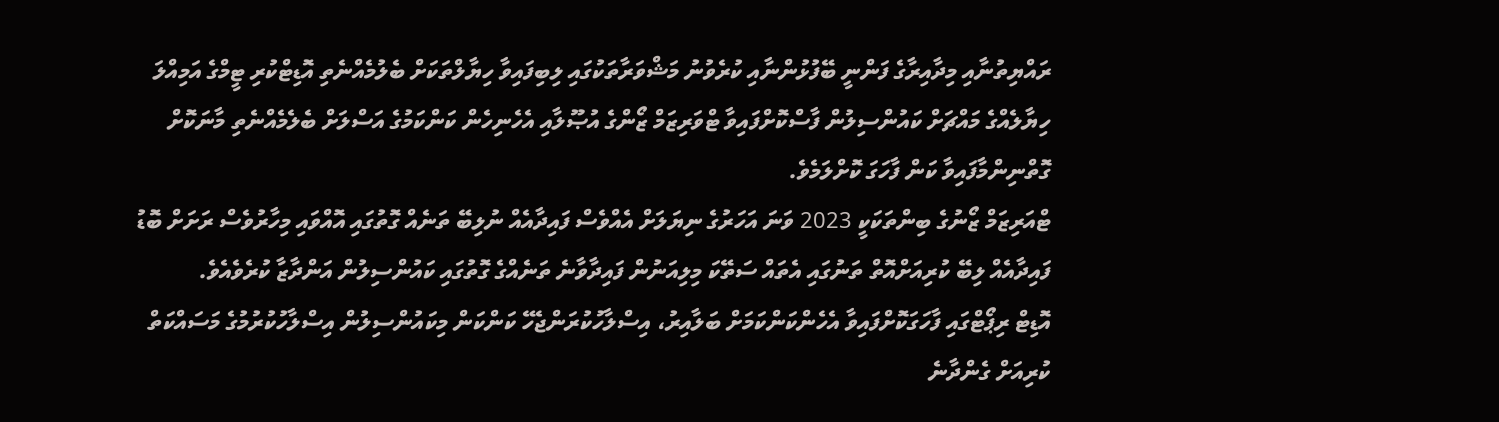ރައްޔިތުނާއި މިދާއިރާގެ ފަންނީ ބޭފުޅުންނާއި ކުރެވުނު މަޝްވަރާތަކުގައި ލިބިފައިވާ ހިޔާލްތަކަށް ބެލުމެއްނެތި އޮޑިޓްކުރި ޓީމްގެ އަމިއްލަ ހިޔާލެއްގެ މައްޗަށް ކައުންސިލުން ފާސްކޮށްފައިވާ ޓްވަރިޒަމް ޒޯންގެ އުޞޫލާއި އެހެނިހެން ކަންކަމުގެ އަސްލަށް ބެލެމެއްނެތި މާނަކޮށް ގޮތްނިންމާފައިވާ ކަން ފާހަގަ ކޮށްލަމެވެ.
ޓްއަރިޒަމް ޒޯނުގެ ބިންތަކަކީ 2023 ވަނަ އަހަރުގެ ނިޔަލަށް އެއްވެސް ފައިދާއެއް ނުލިބޭ ތަނެއް ގޮތުގައި އޮއްވައި މިހާރުވެސް ރަށަށް ބޮޑު ފައިދާއެއް ލިބޭ ކުރިއަށްއޮތް ތަނުގައި އެތައް ސަތޭކަ މިލިއަނުން ފައިދާވާނެ ތަނެއްގެ ގޮތުގައި ކައުންސިލުން އަންދާޒާ ކުރެވެއެވެ.
އޮޑިޓް ރިޕޯޓްގައި ފާހަގަކޮށްފައިވާ އެހެންކަންކަމަށް ބަލާއިރު، އިސްލާހުކުރަންޖެހޭ ކަންކަން މިކައުންސިލުން އިސްލާހުކުރުމުގެ މަސައްކަތް ކުރިއަށް ގެންދާނެ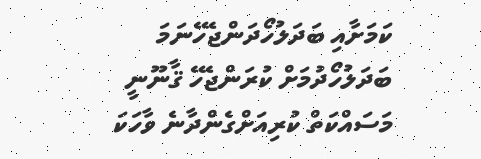ކަމަށާއި ބަދަލުހޯދަންޖެހޭނަމަ ބަދަލުހޯދުމަށް ކުރަންޖެހޭ ޤާނޫނީ މަސައްކަތް ކުރިއަށްގެންދާނެ ވާހަކަ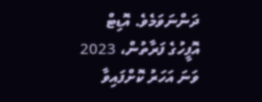ދަންނަވަމެވެ. އޮޑިޓް އޮފީހުގެ ފަރާތުން، 2023 ވަނަ އަހަރު ކޮށްފައިވާ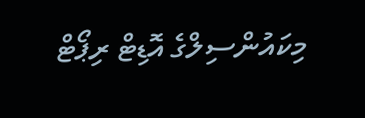މިކައުންސިލްގެ އޮޑިޓް ރިޕޯޓް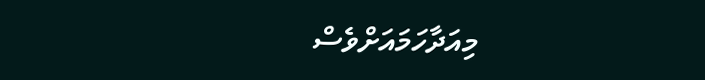މިއަދާހަމައަށްވެސް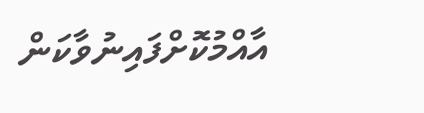އާއްމުކޮށްފައިނުވާކަން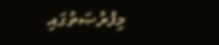މިފުރުޞަތުގައި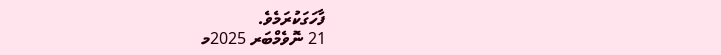ފާހަގަކުރަމެވެ.
21 ނޮވެމްބަރ 2025މ